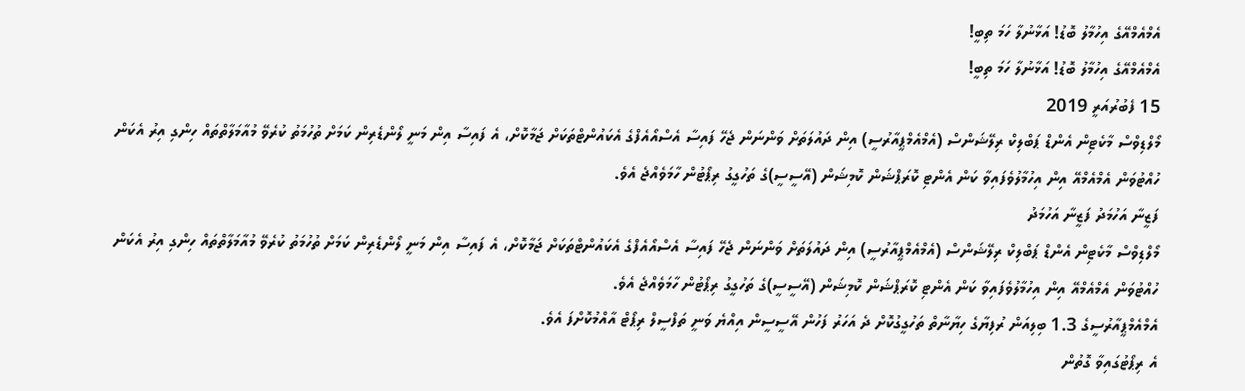އެމްއެމްއޭގެ އިހުމާލު ބޮޑު! އަޅާނުލާ ހަމަ ތިބީ!
އެމްއެމްއޭގެ އިހުމާލު ބޮޑު! އަޅާނުލާ ހަމަ ތިބީ!
15 ފެބުރުއަރީ 2019
މޯލްޑިވްސް މާކެޓިން އެންޑް ޕަބްލިކް ރިލޭޝަންސް (އެމްއެމްޕީއާރުސީ) އިން ދައުލަތަށް ވަންނަން ޖެހޭ ފައިސާ އެސްއޯއެފްގެ އެކައުންޓްތަކަށް ޖަމާކޮށް، އެ ފައިސާ އިން މަނީ ލޯންޑެރިން ކަމަށް ތުހުމަތު ކުރެވޭ މުއާމަލާތްތައް ހިންގި އިރު އެކަން ހުއްޓުވަން އެމްއެމްއޭ އިން އިހުމާލުވެފައިވާ ކަން އެންޓި ކޮރަޕްޝަން ކޮމިޝަން (އޭސީސީ)ގެ ތަހުގީގު ރިޕޯޓުން ހާމަވެއްޖެ އެވެ.
ފަޒީނާ އަހުމަދު ފަޒީނާ އަހުމަދު
މޯލްޑިވްސް މާކެޓިން އެންޑް ޕަބްލިކް ރިލޭޝަންސް (އެމްއެމްޕީއާރުސީ) އިން ދައުލަތަށް ވަންނަން ޖެހޭ ފައިސާ އެސްއޯއެފްގެ އެކައުންޓްތަކަށް ޖަމާކޮށް، އެ ފައިސާ އިން މަނީ ލޯންޑެރިން ކަމަށް ތުހުމަތު ކުރެވޭ މުއާމަލާތްތައް ހިންގި އިރު އެކަން ހުއްޓުވަން އެމްއެމްއޭ އިން އިހުމާލުވެފައިވާ ކަން އެންޓި ކޮރަޕްޝަން ކޮމިޝަން (އޭސީސީ)ގެ ތަހުގީގު ރިޕޯޓުން ހާމަވެއްޖެ އެވެ.
އެމްއެމްޕީއާރުސީގެ 1.3 ބިލިއަން ރުފިޔާގެ ހިޔާނާތް ތަހުގީގުކޮށް ދެ އަހަރު ފަހުން އޭސީސީން އިއްޔެ ވަނީ ތަފްސީލް ރިޕޯޓް އާއްމުކޮށްފަ އެވެ.
އެ ރިޕޯޓުގައިވާ ގޮތުން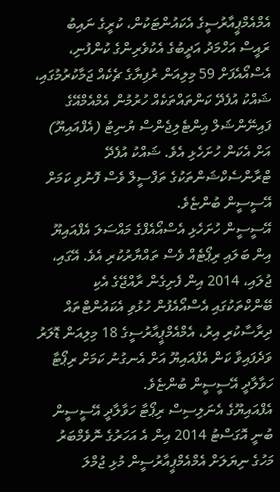އެމްއެމްޕީއާރުސީގެ އެކައުންޓަކުން، ކުރީގެ ނައިބު ރައީސް އަހްމަދު އަދީބުގެ އެކުވެރިންގެ ކުންފުނި، އެސްއޯއެފަށް 59 މިލިއަން ރުފިޔާގެ ޗެކެއް ޖަމާކުރުމުގައި، ޝައްކު އުފެދޭ ކަންތައްތަކެއް ހުރުމުން އެމްއެމްއޭގެ ފައިނޭންޝަލް އިންޓެލިޖެންސް ޔުނިޓު (އެފްއައިޔޫ) އަށް އެކަން ހުށަހެޅި އެވެ. ޝައްކު އުފެދޭ ޓްރާންސެކްޝަންތަކުގެ ތަފްސީލް ވެސް ފޮނުވި ކަމަށް އޭސީސީން ބުންޏެވެ.
އޭސީސީން ހުށަހެޅި އެސްއޯއެފްގެ މައްސަލަ އެފްއައިޔޫ އިން ބަލައި ރިޕޯޓެއް ވެސް ތައްޔާރުކުރި އެވެ. އޭގައި، ޖުލައި، 2014 އިން ފެށިގެން ރާއްޖޭގެ އެކި ބޭންކްތަކުގައި އެސްއޯއެފުން ހުޅުވި އެކައުންޓްތައް ދިރާސާކުރި އިރު، އެމްއެމްޕީއާރުސީގެ 18 މިލިއަން ޑޮލަރު ވަދެފައިވާ ކަން އެފްއައިޔޫ އަށް އެނގުނު ކަމަށް ރިޕޯޓާ ހަވާލާދީ އޭސީސީން ބުންޏެވެ.
އެފްއައިޔޫގެ އެނަލިސިސް ރިޕޯޓާ ހަވާލާދީ އޭސީސީން ބުނީ އޮގަސްޓު 2014 އިން އެ އަހަރުގެ ނޮވެމްބަރު މަހުގެ ނިޔަލަށް އެމްއެމްޕީއާރުސީން މުޅި ޖުމްލަ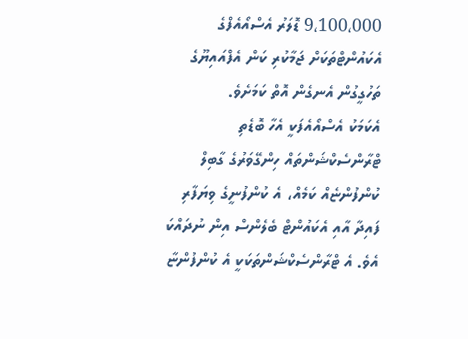9،100،000 ޑޮލަރު އެސްއޯއެފްގެ އެކައުންޓްތަކަށް ޖަމާކުރި ކަން އެފްއައިޔޫގެ ތަހުގީގުން އެނގެން އޮތް ކަމަށެވެ.
އެކަމަކު އެސްއޯއެފަކީ އެހާ ބޮޑެތި ޓްރާންސެކްޝަންތައް ހިންގޭވަރުގެ ގާބިލް ކުންފުންޏެއް ކަމެއް، އެ ކުންފުނީގެ ވިޔަފާރި ފައިދާ އާއި އެކައުންޓް ބެލެންސް އިން ނުދައްކަ އެވެ. އެ ޓްރާންސެކްޝަންތަކަކީ އެ ކުންފުންޏާ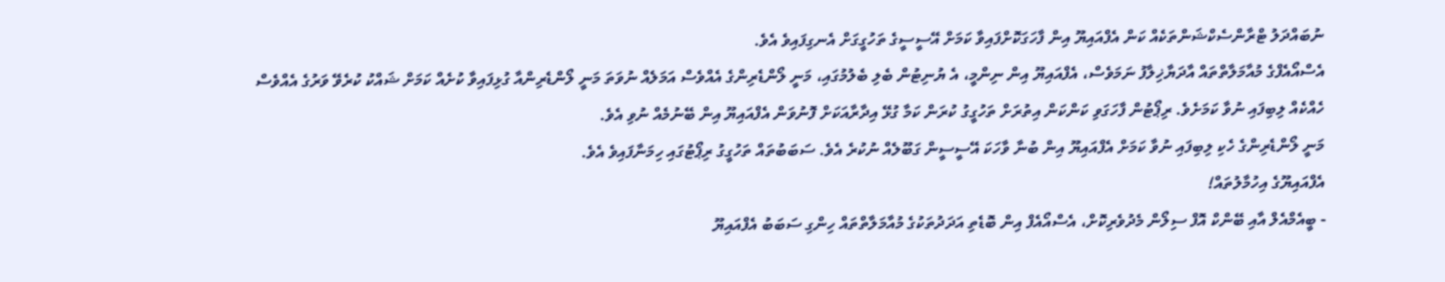ނުބައްދަލު ޓްރާންސެކްޝަންތަކެއް ކަން އެފްއައިޔޫ އިން ފާހަގަކޮށްފައިވާ ކަމަށް އޭސީސީގެ ތަހުގީގަށް އެނގިފައިވެ އެވެ.
އެސްއޯއެފްގެ މުއާމަލާތްތައް އާދަޔާޚިލާފު ނަމަވެސް، އެފްއައިޔޫ އިން ނިންމީ، އެ ޔުނިޓުން ބެލި ބެލުމުގައި، މަނީ ލޯންޑެރިންގެ އެއްވެސް އަމަލެއް ނުވަތަ މަނީ ލޯންޑެރިންއާ ގުޅިފައިވާ ކުށެއް ކަމަށް ޝައްކު ކުރެވޭ ވަރުގެ އެއްވެސް ހެއްކެއް ލިބިފައި ނުވާ ކަމަށެވެ. ރިޕޯޓުން ފާހަގަވި ކަންކަން އިތުރަށް ތަހުގީގު ކުރަން ކަމާ ގުޅޭ އިދާރާއަކަށް ފޮނުވަން އެފްއައިޔޫ އިން ބޭނުމެއް ނުވި އެވެ.
މަނީ ލޯންޑެރިންގެ ހެކި ލިބިފައި ނުވާ ކަމަށް އެފްއައިޔޫ އިން ބުނާ ވާހަކަ އޭސީސީން ގަބޫލެއް ނުކުރެ އެވެ. ސަބަބުތައް ތަހުގީގު ރިޕޯޓުގައި ހިމަނާފައިވެ އެވެ.
އެފްއައިޔޫގެ އިހުމާލުތައް!
- ބީއެމްއެލް އާއި ބޭންކް އޮފް ސިލޯން މެދުވެރިކޮށް، އެސްއޯއެފް އިން ބޮޑެތި އަދަދުތަކުގެ މުއާމަލާތްތައް ހިންގި ސަބަބު އެފްއައިޔޫ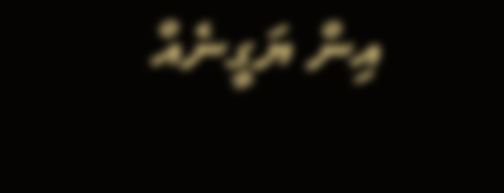އިން ޔަގީނެއް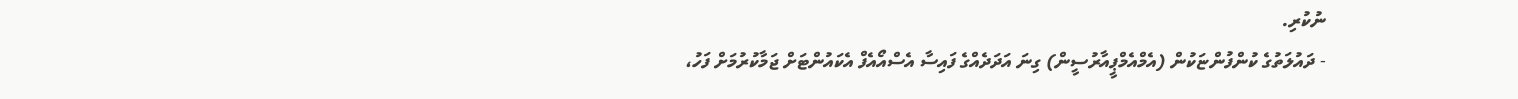ނުކުރި.
- ދައުލަތުގެ ކުންފުންޏަކުން (އެމްއެމްޕީއާރުސީން) ގިނަ އަދަދެއްގެ ފައިސާ އެސްއޯއެފް އެކައުންޓަށް ޖަމާކުރުމަށް ފަހު،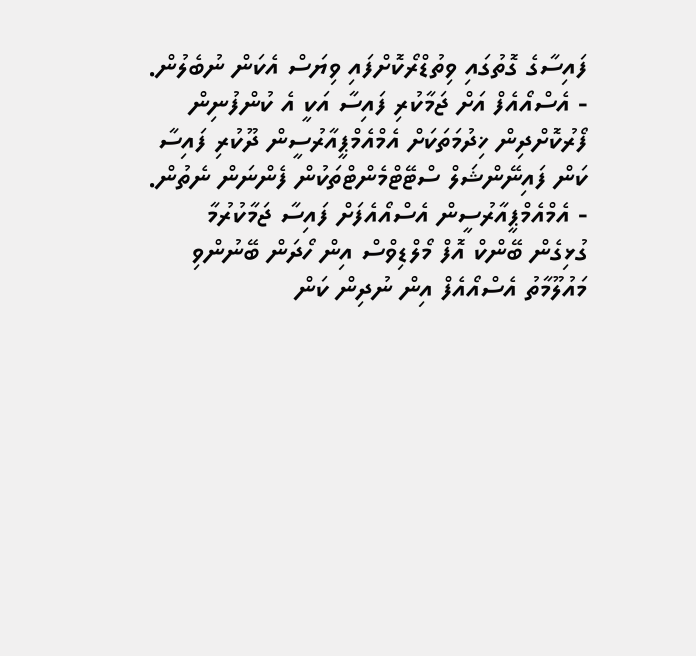ފައިސާގެ ގޮތުގައި ވިތުޑްރޯކޮށްފައި ވިޔަސް އެކަން ނުބެލުން.
- އެސްއޯއެފް އަށް ޖަމާކުރި ފައިސާ އަކީ އެ ކުންފުނިން ފޯރުކޮށްދިން ޚިދުމަތަކަށް އެމްއެމްޕީއާރުސީން ދޫކުރި ފައިސާ ކަން ފައިނޭންޝަލް ސްޓޭޓްމެންޓްތަކުން ފެންނަން ނެތުން.
- އެމްއެމްޕީއާރުސީން އެސްއޯއެފަށް ފައިސާ ޖަމާކުރުމާ ގުޅިގެން ބޭންކް އޮފް މޯލްޑިވްސް އިން ހޯދަން ބޭނުންވި މައުލޫމާތު އެސްއޯއެފް އިން ނުދިން ކަން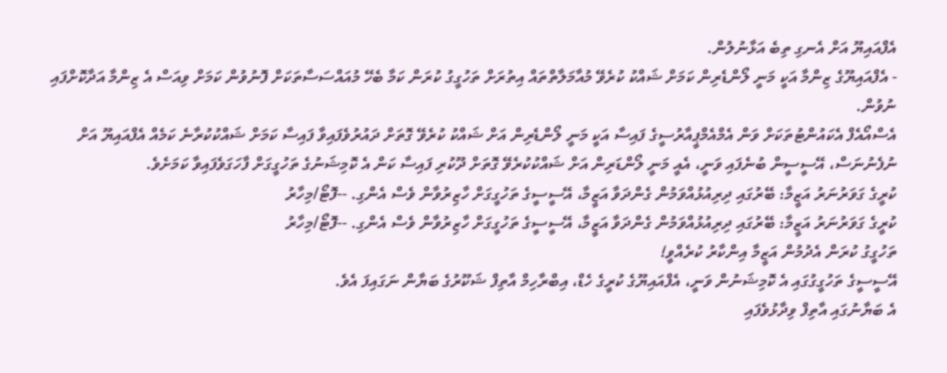އެފްއައިޔޫ އަށް އެނގި ތިބެ އަޅާނުލުން.
- އެފްއައިޔޫގެ ޒިންމާ އަކީ މަނީ ލޯންޑެރިން ކަމަށް ޝައްކު ކުރެވޭ މުއާމަލާތްތައް އިތުރަށް ތަހުގީގު ކުރަން ކަމާ ބެހޭ މުއައްސަސާތަކަށް ފޮނުވުން ކަމަށް ވިއަސް އެ ޒިންމާ އަދާކޮށްފައި ނުވުން.
އެސްއޯއެފް އެކައުންޓުތަކަށް ވަން އެމްއެމްޕީއާރުސީގެ ފައިސާ އަކީ މަނީ ލޯންޑެރިން އަށް ޝައްކު ކުރެވޭ ގޮތަށް ދައުރުވެފައިވާ ފައިސާ ކަމަށް ޝައްކުކުރާނެ ކަމެއް އެފްއައިޔޫ އަށް ނުފެނުނަސް، އޭސީސީން ބުނެފައި ވަނީ، އެއީ މަނީ ލޯންޑަރިން އަށް ޝައްކުކުރެވޭ ގޮތަށް ދޫކުރި ފައިސާ ކަން އެ ކޮމިޝަނުގެ ތަހުގީގަށް ފާހަގަވެފައިވާ ކަމަށެވެ.
ކުރީގެ ގަވަރުނަރު އަޒީމާ: ބޭރުގައި ދިރިއުޅުއްވަމުން ގެންދަވާ އަޒީމާ، އޭސީސީގެ ތަހުގީގަށް ހާޒިރުވާން ވެސް އެންގި. --ފޮޓޯ/މިހާރު
ކުރީގެ ގަވަރުނަރު އަޒީމާ: ބޭރުގައި ދިރިއުޅުއްވަމުން ގެންދަވާ އަޒީމާ، އޭސީސީގެ ތަހުގީގަށް ހާޒިރުވާން ވެސް އެންގި. --ފޮޓޯ/މިހާރު
ތަހުގީގު ކުރަން އެދުމުން އަޒީމާ އިންކާރު ކުރެއްވީ!
އޭސީސީގެ ތަހުގީގުގައި އެ ކޮމިޝަނުން ވަނީ، އެފްއައިޔޫގެ ކުރީގެ ހެޑް، އިބްރާހިމް އާތިފް ޝަކޫރުގެ ބަޔާން ނަގައިފަ އެވެ.
އެ ބަޔާނުގައި އާތިފް ވިދާޅުވެފައި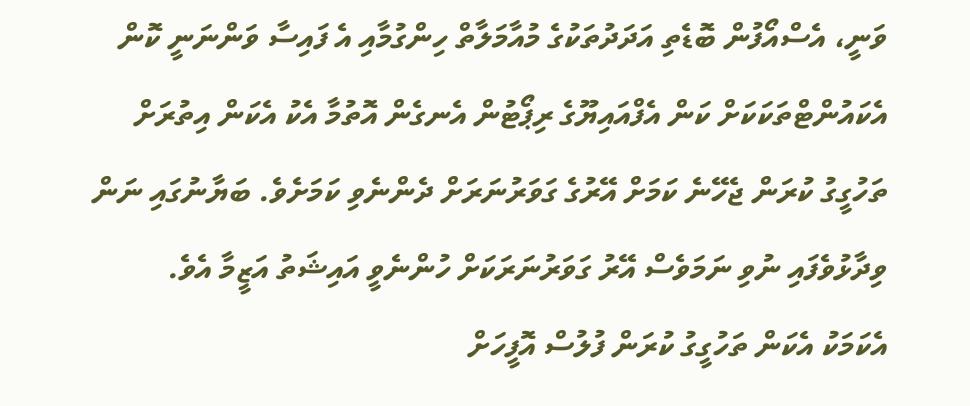ވަނީ، އެސްއޯފުން ބޮޑެތި އަދަދުތަކުގެ މުއާމަލާތް ހިންގުމާއި އެ ފައިސާ ވަންނަނީ ކޮން އެކައުންޓްތަކަކަށް ކަން އެފްއައިޔޫގެ ރިޕޯޓުން އެނގެން އޮތުމާ އެކު އެކަން އިތުރަށް ތަހުގީގު ކުރަން ޖެހޭނެ ކަމަށް އޭރުގެ ގަވަރުނަރަށް ދެންނެވި ކަމަށެވެ. ބަޔާނުގައި ނަން ވިދާޅުވެފައި ނުވި ނަމަވެސް އޭރު ގަވަރުނަރަކަށް ހުންނެވީ އައިޝަތު އަޒީމާ އެވެ.
އެކަމަކު އެކަން ތަހުގީގު ކުރަން ފުލުސް އޮފީހަށް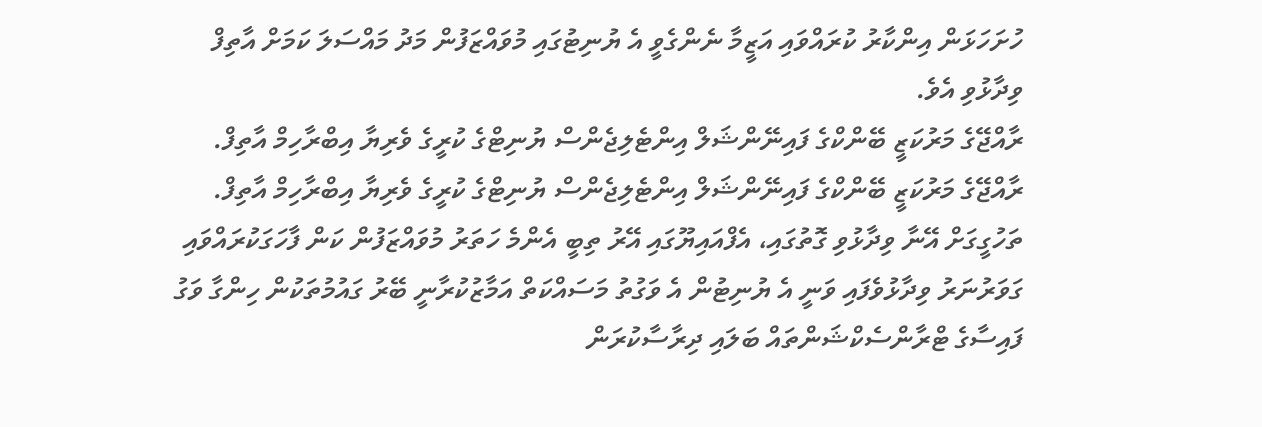ހުށަހަޅަން އިންކާރު ކުރައްވައި އަޒީމާ ނެންގެވީ އެ ޔުނިޓުގައި މުވައްޒަފުން މަދު މައްސަލަ ކަމަށް އާތިފް ވިދާޅުވި އެވެ.
ރާއްޖޭގެ މަރުކަޒީ ބޭންކްގެ ފައިނޭންޝަލް އިންޓެލިޖެންސް ޔުނިޓްގެ ކުރީގެ ވެރިޔާ އިބްރާހިމް އާތިފް.
ރާއްޖޭގެ މަރުކަޒީ ބޭންކްގެ ފައިނޭންޝަލް އިންޓެލިޖެންސް ޔުނިޓްގެ ކުރީގެ ވެރިޔާ އިބްރާހިމް އާތިފް.
ތަހުގީގަށް އޭނާ ވިދާޅުވި ގޮތުގައި، އެފްއައިޔޫގައި އޭރު ތިބީ އެންމެ ހަތަރު މުވައްޒަފުން ކަން ފާހަގަކުރައްވައި ގަވަރުނަރު ވިދާޅުވެފައި ވަނީ އެ ޔުނިޓުން އެ ވަގުތު މަސައްކަތް އަމާޒުކުރާނީ ބޭރު ގައުމުތަކުން ހިންގާ ވަގު ފައިސާގެ ޓްރާންސެކްޝަންތައް ބަލައި ދިރާސާކުރަން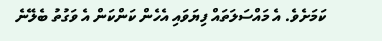ކަމަށެވެ. އެ މައްސަލަތައް ފިޔަވައި އެހެން ކަންކަން އެ ވަގުތު ބެލޭނެ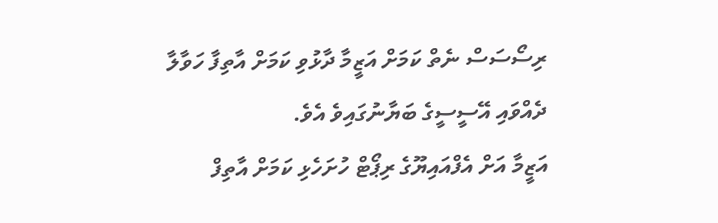ރިސޯސަސް ނެތް ކަމަށް އަޒީމާ ދާޅުވި ކަމަށް އާތިފާ ހަވާލާ ދެއްވައި އޭސީސީގެ ބަޔާނުގައިވެ އެވެ.
އަޒީމާ އަށް އެފްއައިޔޫގެ ރިޕޯޓް ހުށަހެޅި ކަމަށް އާތިފް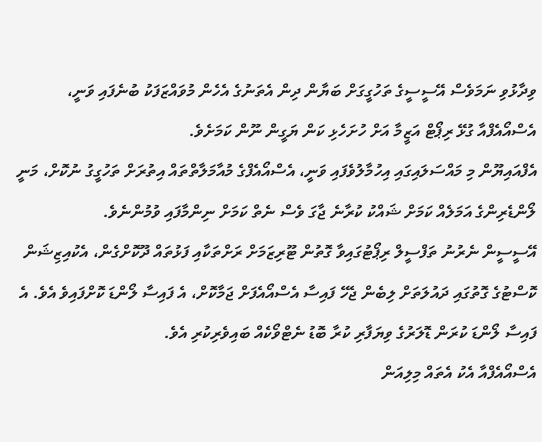ވިދާޅުވި ނަމަވެސް އޭސީސީގެ ތަހުގީގަށް ބަޔާން ދިން އެތަނުގެ އެހެން މުވައްޒަފަކު ބުނެފައި ވަނީ، އެސްއޯއެފްއާ ގުޅޭ ރިޕޯޓް އަޒީމާ އަށް ހުށަހެޅި ކަން ޔަގީން ނޫން ކަމަށެވެ.
އެފްއައިޔޫން މި މައްސަލައިގައި އިހުމާލުވެފައި ވަނީ، އެސްއޯއެފްގެ މުއާމަލާތްތައް އިތުރަށް ތަހުގީގު ނުކޮށް، މަނީ ލޯންޑެރިންގެ އަމަލެއް ކަމަށް ޝައްކު ކުރާނެ ޖާގަ ވެސް ނެތް ކަމަށް ނިންމާފައި ވުމުންނެވެ.
އޭސީސީން ނެރުނު ތަފްސީލް ރިޕޯޓުގައިވާ ގޮތުން ޓޫރިޒަމަށް ރަށްތަކާއި ފަޅުތައް ދޫކޮށްގެން، އެކުއިޒިޝަން ކޮސްޓުގެ ގޮތުގައި ދައުލަތަށް ލިބެން ޖެހޭ ފައިސާ އެސްއޯއެފަށް ޖަމާކޮށް، އެ ފައިސާ ލޯންޑަ ކޮށްފައިވެ އެވެ. އެ ފައިސާ ލޯންޑަ ކުރަން ޑޮލަރުގެ ވިޔަފާރި ކުރާ ބޮޑު ނެޓްވޯކެއް ބައިވެރިކުރި އެވެ.
އެސްއޯއެފްއާ އެކު އެތައް މިލިއަން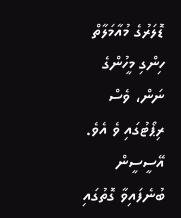ޑޮލަރުގެ މުއާމަލާތް ހިންގި މީހުންގެ ނަން، ވެސް ރިޕޯޓުގައި ވެ އެވެ. އޭސީސީން ބުނެފައިވާ ގޮތުގައި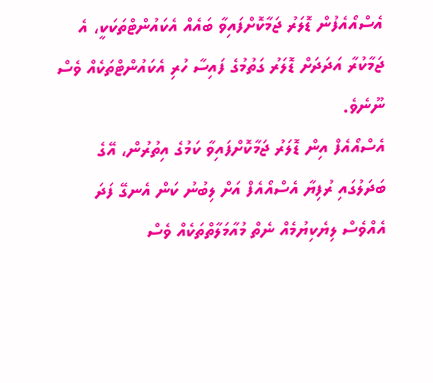އެސްއޯއެފުން ޑޮލަރު ޖަމާކޮށްފައިވާ ބައެއް އެކައުންޓްތަކަކީ، އެ ޖަމާކުރާ އަދަދަށް ޑޮލަރު ގަތުމުގެ ފައިސާ ހުރި އެކައުންޓްތަކެއް ވެސް ނޫނެވެ.
އެސްއޯއެފް އިން ޑޮލަރު ޖަމާކޮށްފައިވާ ކަމުގެ އިތުރުން، އޭގެ ބަދަލުގައި ރުފިޔާ އެސްއޯއެފް އަށް ލިބުނު ކަން އެނގޭ ފަދަ އެއްވެސް ލިޔެކިޔުމެއް ނެތް މުއާމަލާތްތަކެއް ވެސް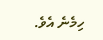ހިމެނެ އެވެ.